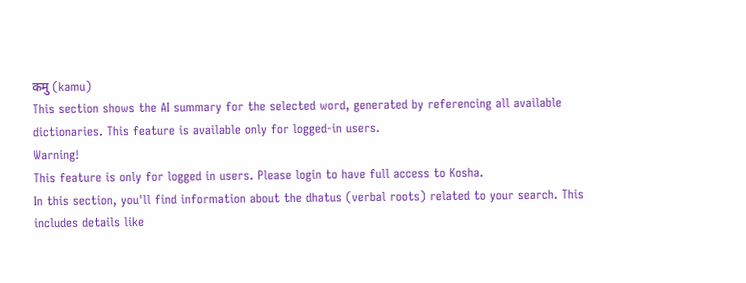कमु (kamu)
This section shows the AI summary for the selected word, generated by referencing all available dictionaries. This feature is available only for logged-in users.
Warning!
This feature is only for logged in users. Please login to have full access to Kosha.
In this section, you'll find information about the dhatus (verbal roots) related to your search. This includes details like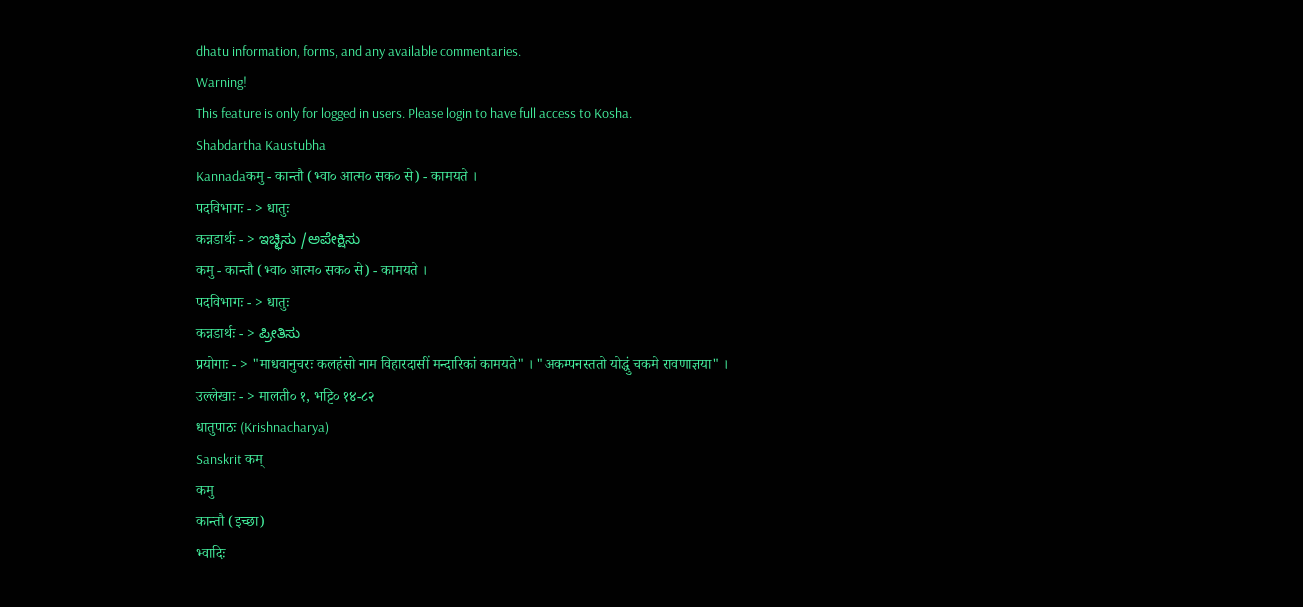dhatu information, forms, and any available commentaries.
Warning!
This feature is only for logged in users. Please login to have full access to Kosha.
Shabdartha Kaustubha
Kannadaकमु - कान्तौ (भ्वा० आत्म० सक० से) - कामयते ।
पदविभागः - > धातुः
कन्नडार्थः - > ಇಚ್ಛಿಸು /ಅಪೇಕ್ಷಿಸು
कमु - कान्तौ (भ्वा० आत्म० सक० से) - कामयते ।
पदविभागः - > धातुः
कन्नडार्थः - > ಪ್ರೀತಿಸು
प्रयोगाः - > "माधवानुचरः कलहंसो नाम विहारदासीं मन्दारिकां कामयते" । "अकम्पनस्ततो योद्धुं चकमे रावणाज्ञया" ।
उल्लेखाः - > मालती० १, भट्टि० १४-८२
धातुपाठः (Krishnacharya)
Sanskrit कम्
कमु
कान्तौ (इच्छा)
भ्वादिः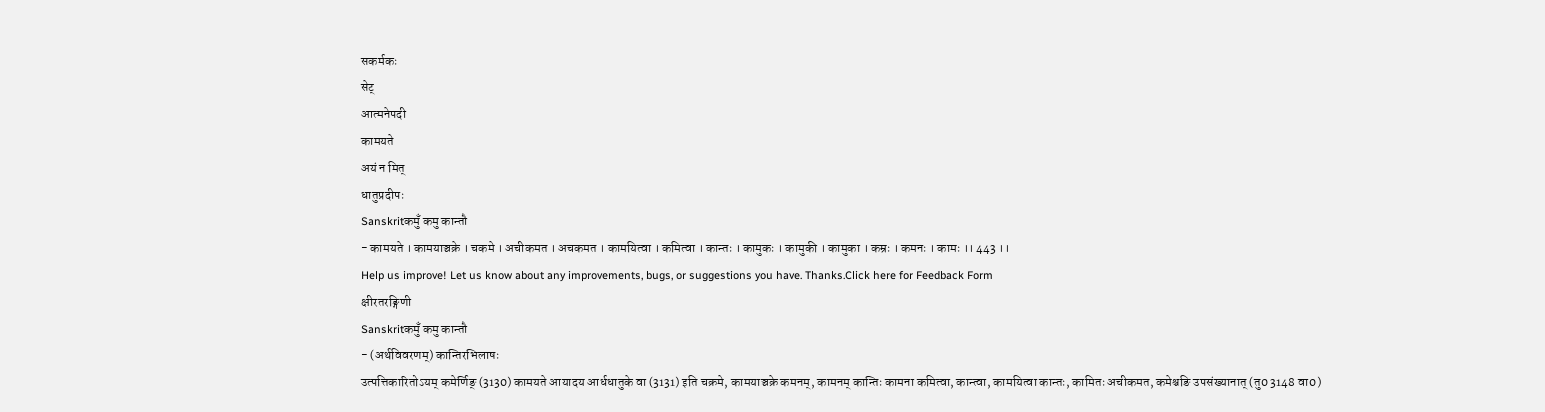सकर्मकः
सेट्
आत्मनेपदी
कामयते
अयं न मित्
धातुप्रदीपः
Sanskritकमुँ कमु कान्तौ
- कामयते । कामयाञ्चक्रे । चकमे । अचीकमत । अचकमत । कामयित्वा । कमित्वा । कान्तः । कामुकः । कामुकी । कामुका । कम्रः । कमनः । कामः ।। 443 ।।
Help us improve! Let us know about any improvements, bugs, or suggestions you have. Thanks.Click here for Feedback Form
क्षीरतरङ्गिणी
Sanskritकमुँ कमु कान्तौ
- (अर्थविवरणम्) कान्तिरभिलाषः
उत्पत्तिकारितोऽयम् कमेर्णिङ् (3130) कामयते आयादय आर्धधातुके वा (3131) इति चक्रमे, कामयाञ्चक्रे कमनम्, कामनम् कान्तिः कामना कमित्वा, कान्त्वा, कामयित्वा कान्तः, कामितः अचीकमत, कमेश्चङि उपसंख्यानात् (तु0 3148 वा0)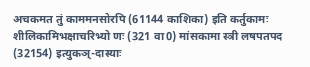अचकमत तुं काममनसोरपि (61144 काशिका) इति कर्तुकामः शीलिकामिभक्षाचरिभ्यो णः (321 वा0) मांसकामा स्त्री लषपतपद (32154) इत्युकञ्-दास्याः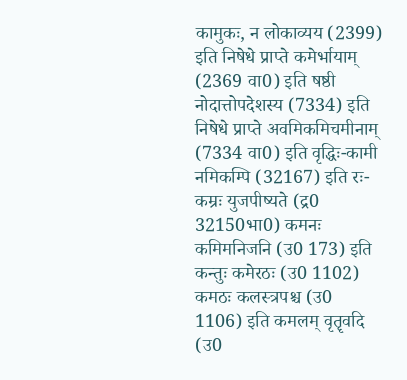कामुकः, न लोकाव्यय (2399) इति निषेधे प्राप्ते कमेर्भायाम् (2369 वा0) इति षष्ठी नोदात्तोपदेशस्य (7334) इति निषेधे प्राप्ते अवमिकमिचमीनाम् (7334 वा0) इति वृद्धिः-कामी नमिकम्पि (32167) इति रः-कम्रः युजपीष्यते (द्र0 32150भा0) कमनः कमिमनिजनि (उ0 173) इति कन्तुः कमेरठः (उ0 1102) कमठः कलस्त्रपश्च (उ0 1106) इति कमलम् वृतॄवदि (उ0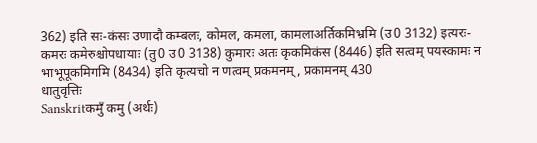362) इति सः-कंसः उणादौ कम्बलः, कोमल, कमला, कामलाअर्तिकमिभ्रमि (उ0 3132) इत्यरः-कमरः कमेरुश्चोपधायाः (तु0 उ0 3138) कुमारः अतः कृकमिकंस (8446) इति सत्वम् पयस्कामः न भाभूपूकमिगमि (8434) इति कृत्यचो न णत्वम् प्रकमनम्, प्रकामनम् 430
धातुवृत्तिः
Sanskritकमुँ कमु (अर्थः)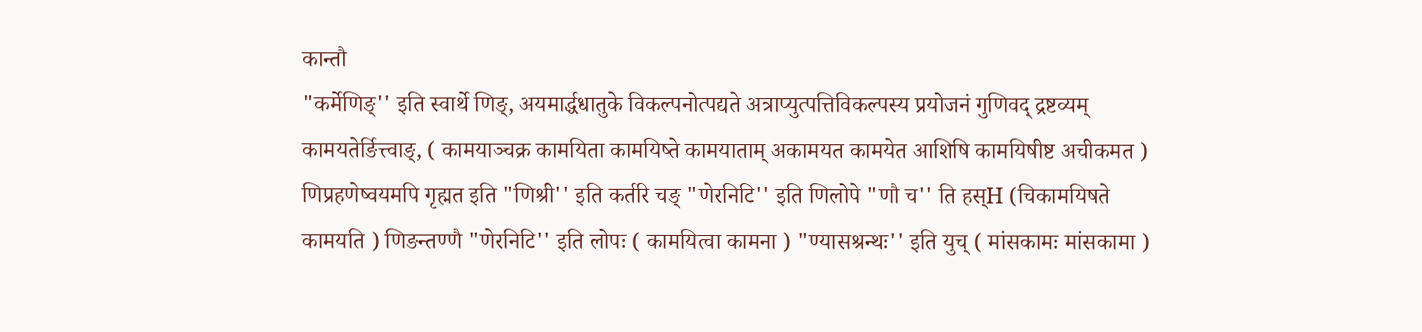कान्तौ
"कर्मेणिङ्'' इति स्वार्थे णिङ्, अयमार्द्धधातुके विकल्पनोत्पद्यते अत्राप्युत्पत्तिविकल्पस्य प्रयोजनं गुणिवद् द्रष्टव्यम् कामयतेर्ङित्त्वाङ्, ( कामयाञ्चक्र कामयिता कामयिष्ते कामयाताम् अकामयत कामयेत आशिषि कामयिषीष्ट अचीकमत ) णिप्रहणेष्वयमपि गृह्मत इति "णिश्री'' इति कर्तरि चङ् "णेरनिटि'' इति णिलोपे "णौ च'' ति हस्H (चिकामयिषते कामयति ) णिङन्तण्णै "णेरनिटि'' इति लोपः ( कामयित्वा कामना ) "ण्यासश्रन्थः'' इति युच् ( मांसकामः मांसकामा )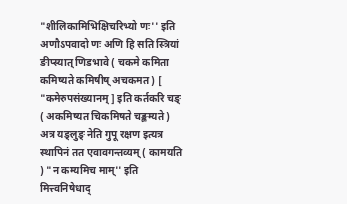"शीलिकामिभिक्षिचरिभ्यो णः'' इति अणौऽपवादो णः अणि हि सति स्त्रियां ङीप्स्यात् णिडभावे ( चकमे कमिता कमिष्यते कमिषीष् अचकमत ) [ "कमेरुपसंख्यानम् ] इति कर्तकरि चङ् ( अकमिष्यत चिकमिषते चङ्कम्यते ) अत्र यङ्लुङ् नेति गुपू रक्षण इत्यत्र स्थापिनं तत एवावगन्तव्यम् ( कामयति ) "न कम्यमिच माम्'' इति मित्त्वनिषेधाद्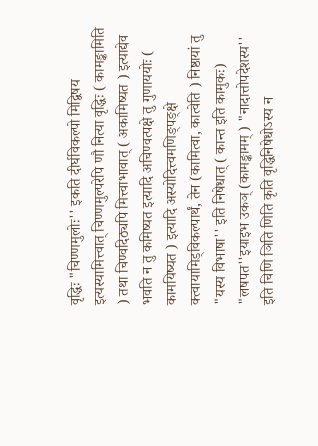वृद्धिः "चिण्णमुलोः'' इकति दीर्घविकल्पो मिद्विषय इत्यस्यामित्त्वात् चिण्णमुल्परेपि णौ नित्या वृद्धिः ( कामङ्कामिति ) तथा चिण्वदिठ्यपि मित्त्वाभावात् ( अकामिष्यत ) इत्याद्येव भवति न तु कमिष्यत इत्यादि अचिण्वत्पक्षे तु गुणाययोः ( कामयिष्यत ) इत्यादि अस्योदित्त्वमणिङ्पङ्क्षे क्त्वायामिड्विकल्पार्थं, तेन (कामित्वा, कात्वेति ) निष्ठायां तु "यस्य विभाषा'' इति निषेधात् ( कान्त इति कामुकः) "लषपत''इयाइभ उकञ् (कामङ्कामम् ) "नादात्तोपदेशस्य'' इति चिणि ञिति णिति कृति वृद्धिनिषेधोऽस्य न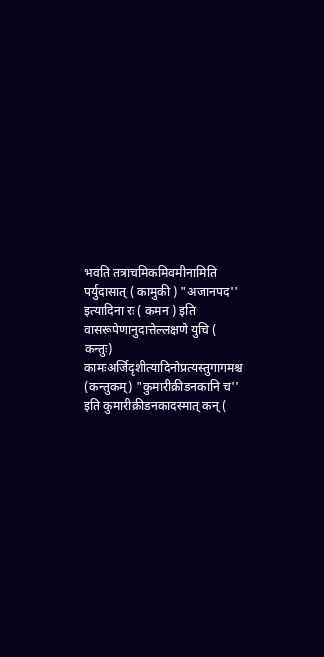भवति तत्राचमिकमिवमीनामिति पर्युदासात् ( कामुकी ) "अजानपद'' इत्यादिना रः ( कमन ) इति वासरूपेणानुदात्तेल्लक्षणे युचि ( कन्तुः) कामःअर्जिदृशीत्यादिनोप्रत्यस्तुगागमश्च (कन्तुकम्) "कुमारीक्रीडनकानि च'' इति कुमारीक्रीडनकादस्मात् कन् (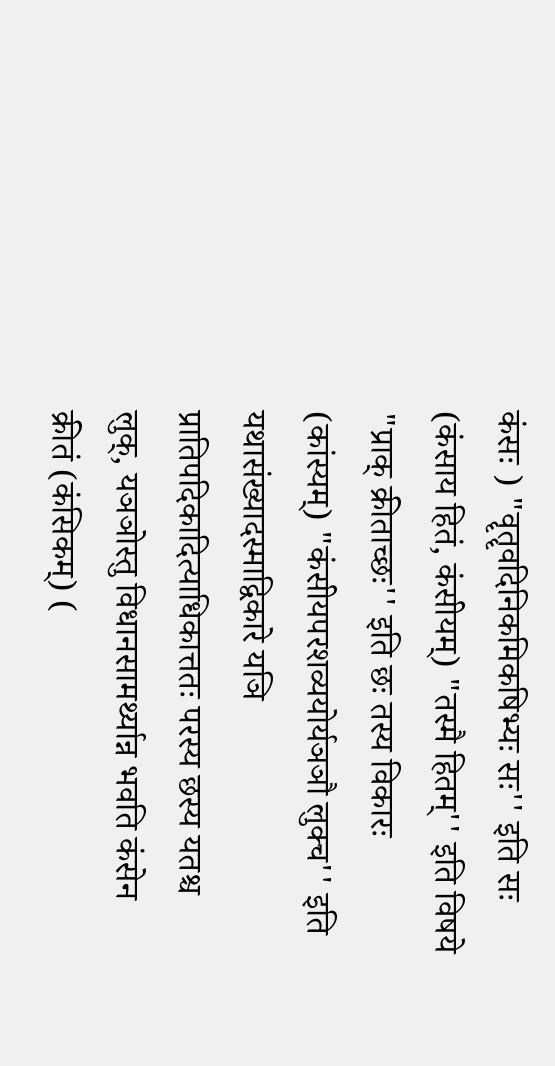कंसः ) "वॄतॄवदिनिकमिकषिभ्यः सः'' इति सः (कंसाय हितं, कंसीयम्) "तस्मै हितम्'' इति विषये "प्राक् क्रीताच्छः'' इति छः तस्य विकारः (कांस्यम्) "कंसीयपरशव्ययोर्यञञौ लुक्च'' इति यथासंख्यादस्माद्विकारे यञि प्रातिपदिकादित्याधिकात्ततः परस्य छस्य यतश्च लुक्, यञञोस्तु विधानसामर्थ्यान्न भवति कंसेन क्रीतं (कंसिकम्) (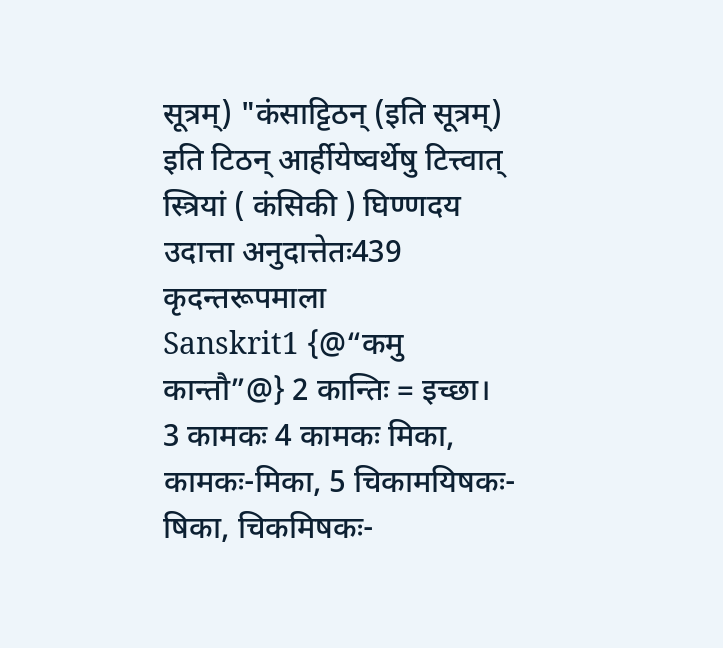सूत्रम्) "कंसाट्टिठन् (इति सूत्रम्) इति टिठन् आर्हीयेष्वर्थेषु टित्त्वात् स्त्रियां ( कंसिकी ) घिण्णदय उदात्ता अनुदात्तेतः439
कृदन्तरूपमाला
Sanskrit1 {@“कमु कान्तौ”@} 2 कान्तिः = इच्छा।
3 कामकः 4 कामकः मिका, कामकः-मिका, 5 चिकामयिषकः-षिका, चिकमिषकः-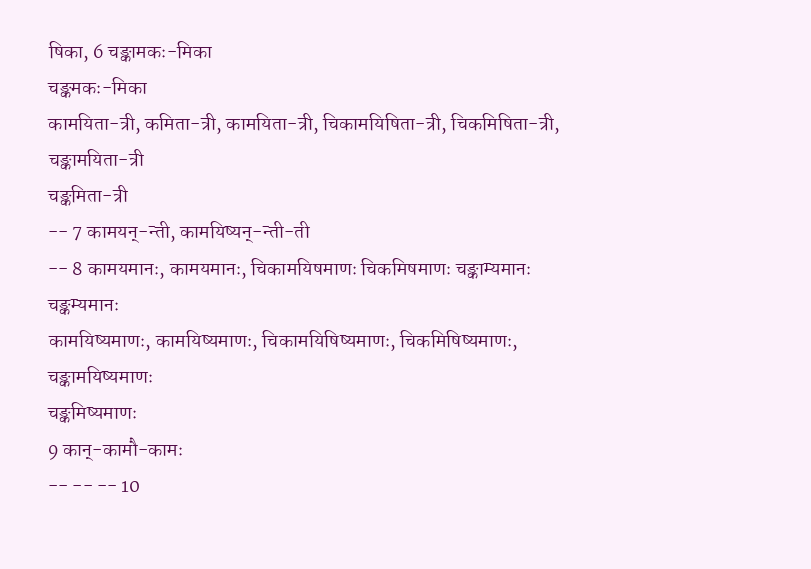षिका, 6 चङ्कामकः-मिका
चङ्कमकः-मिका
कामयिता-त्री, कमिता-त्री, कामयिता-त्री, चिकामयिषिता-त्री, चिकमिषिता-त्री, चङ्कामयिता-त्री
चङ्कमिता-त्री
-- 7 कामयन्-न्ती, कामयिष्यन्-न्ती-ती
-- 8 कामयमानः, कामयमानः, चिकामयिषमाणः चिकमिषमाणः चङ्काम्यमानः
चङ्कम्यमानः
कामयिष्यमाणः, कामयिष्यमाणः, चिकामयिषिष्यमाणः, चिकमिषिष्यमाणः, चङ्कामयिष्यमाणः
चङ्कमिष्यमाणः
9 कान्-कामौ-कामः
-- -- -- 10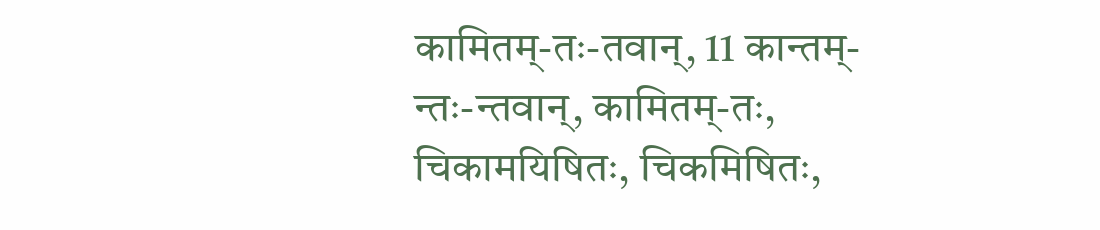कामितम्-तः-तवान्, 11 कान्तम्-न्तः-न्तवान्, कामितम्-तः, चिकामयिषितः, चिकमिषितः,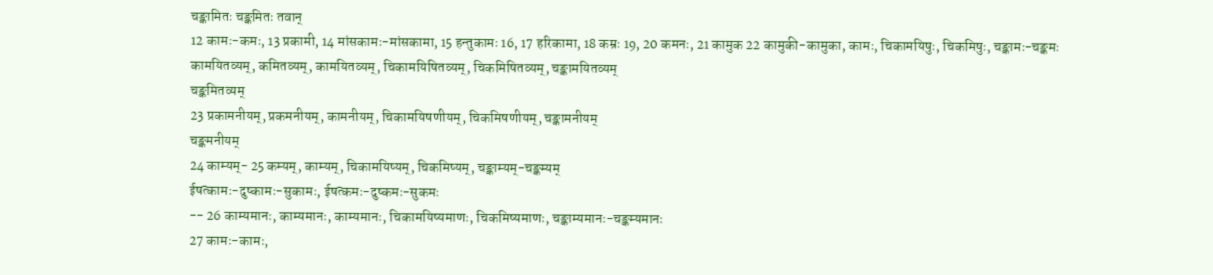चङ्कामितः चङ्कमितः तवान्
12 कामः-कमः, 13 प्रकामी, 14 मांसकामः-मांसकामा, 15 हन्तुकामः 16, 17 हरिकामा, 18 कम्रः 19, 20 कमनः, 21 कामुक 22 कामुकी-कामुका, कामः, चिकामयिषुः, चिकमिषुः, चङ्कामः-चङ्कमः
कामयितव्यम्, कमितव्यम्, कामयितव्यम्, चिकामयिषितव्यम्, चिकमिषितव्यम्, चङ्कामयितव्यम्
चङ्कमितव्यम्
23 प्रकामनीयम्, प्रकमनीयम्, कामनीयम्, चिकामयिषणीयम्, चिकमिषणीयम्, चङ्कामनीयम्
चङ्कमनीयम्
24 काम्यम्- 25 कम्यम्, काम्यम्, चिकामयिष्यम्, चिकमिष्यम्, चङ्काम्यम्-चङ्कम्यम्
ईषत्कामः-दुष्कामः-सुकामः, ईषत्कमः-दुष्कमः-सुकमः
-- 26 काम्यमानः, काम्यमानः, काम्यमानः, चिकामयिष्यमाणः, चिकमिष्यमाणः, चङ्काम्यमानः-चङ्कम्यमानः
27 कामः-कामः,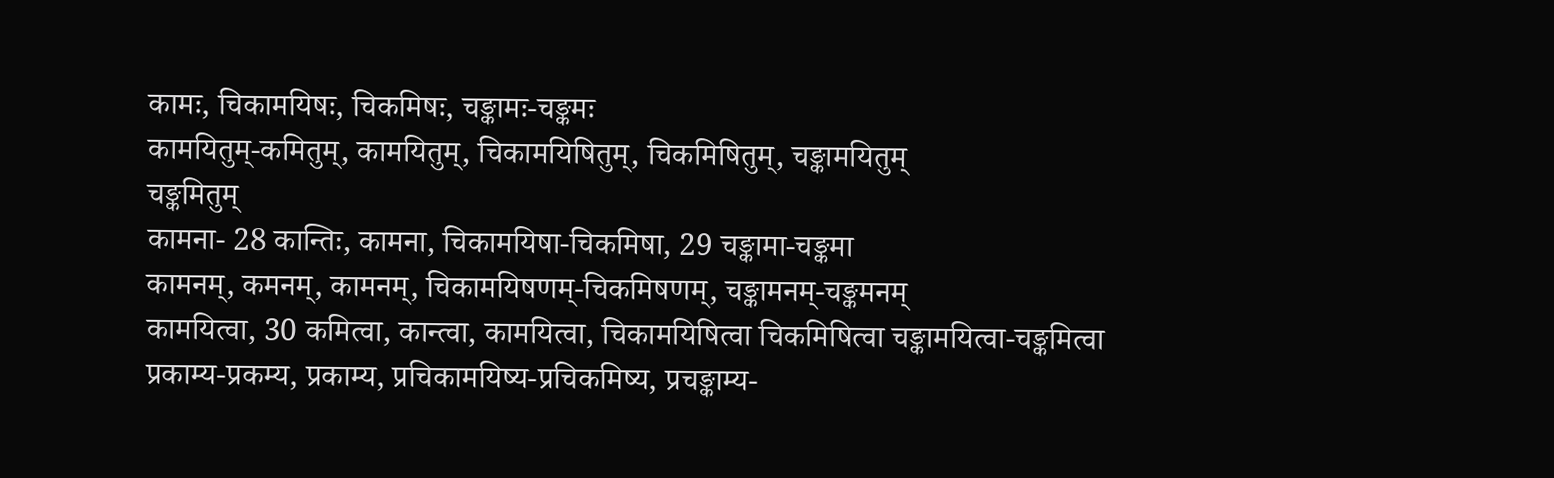कामः, चिकामयिषः, चिकमिषः, चङ्कामः-चङ्कमः
कामयितुम्-कमितुम्, कामयितुम्, चिकामयिषितुम्, चिकमिषितुम्, चङ्कामयितुम्
चङ्कमितुम्
कामना- 28 कान्तिः, कामना, चिकामयिषा-चिकमिषा, 29 चङ्कामा-चङ्कमा
कामनम्, कमनम्, कामनम्, चिकामयिषणम्-चिकमिषणम्, चङ्कामनम्-चङ्कमनम्
कामयित्वा, 30 कमित्वा, कान्त्वा, कामयित्वा, चिकामयिषित्वा चिकमिषित्वा चङ्कामयित्वा-चङ्कमित्वा
प्रकाम्य-प्रकम्य, प्रकाम्य, प्रचिकामयिष्य-प्रचिकमिष्य, प्रचङ्काम्य-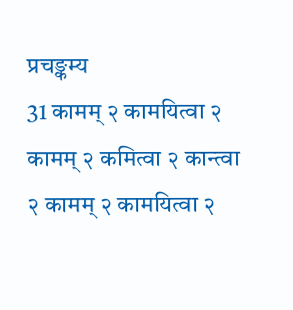प्रचङ्कम्य
31 कामम् २ कामयित्वा २ कामम् २ कमित्वा २ कान्त्वा २ कामम् २ कामयित्वा २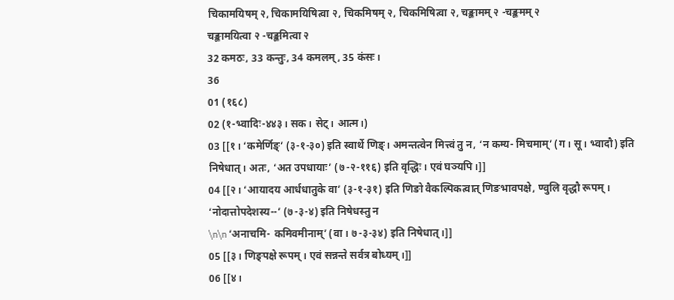चिकामयिषम् २, चिकामयिषित्वा २, चिकमिषम् २, चिकमिषित्वा २, चङ्कामम् २ -चङ्कमम् २
चङ्कामयित्वा २ -चङ्कमित्वा २
32 कमठः, 33 कन्तुः, 34 कमलम्, 35 कंसः।
36
01 (१६८)
02 (१-भ्वादिः-४४३। सक। सेट्। आत्म।)
03 [[१। ‘कमेर्णिङ्’ (३-१-३०) इति स्वार्थे णिङ्। अमन्तत्वेन मित्त्वं तु न, ‘न कम्य- मिचमाम्’ (ग। सू। भ्वादौ) इति निषेधात्। अतः, ‘अत उपधायाः’ (७-२-११६) इति वृद्धिः। एवं घञ्यपि।]]
04 [[२। ‘आयादय आर्धधातुके वा’ (३-१-३१) इति णिङो वैकल्पिकत्वात् णिङभावपक्षे, ण्वुलि वृद्धौ रूपम्। ‘नोदात्तोपदेशस्य--’ (७-३-४) इति निषेधस्तु न
\n\n ‘अनाचमि- कमिवमीनाम्’ (वा। ७-३-३४) इति निषेधात्।]]
05 [[३। णिङ्पक्षे रूपम्। एवं सन्नन्ते सर्वत्र बोध्यम्।]]
06 [[४।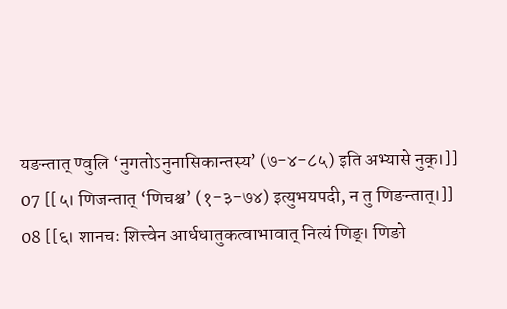यङन्तात् ण्वुलि ‘नुगतोऽनुनासिकान्तस्य’ (७-४-८५) इति अभ्यासे नुक्।]]
07 [[५। णिजन्तात् ‘णिचश्च’ (१-३-७४) इत्युभयपदी, न तु णिङन्तात्।]]
08 [[६। शानचः शित्त्वेन आर्धधातुकत्वाभावात् नित्यं णिङ्। णिङो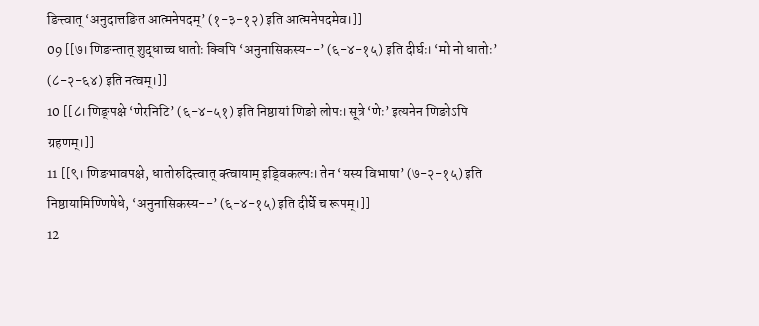ङित्त्वात् ‘अनुदात्तङित आत्मनेपदम्’ (१-३-१२) इति आत्मनेपदमेव।]]
09 [[७। णिङन्तात् शुद्धाच्च धातोः क्विपि ‘अनुनासिकस्य--’ (६-४-१५) इति दीर्घः। ‘मो नो धातोः’ (८-२-६४) इति नत्वम्।]]
10 [[८। णिङ्पक्षे ‘णेरनिटि’ (६-४-५१) इति निष्ठायां णिङो लोपः। सूत्रे ‘णेः’ इत्यनेन णिङोऽपि ग्रहणम्।]]
11 [[९। णिङभावपक्षे, धातोरुदित्त्वात् क्त्वायाम् इड्विकल्पः। तेन ‘यस्य विभाषा’ (७-२-१५) इति निष्ठायामिण्णिषेधे, ‘अनुनासिकस्य--’ (६-४-१५) इति दीर्घे च रूपम्।]]
12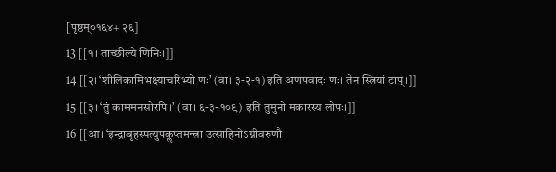[पृष्ठम्०१६४+ २६]
13 [[१। ताच्छील्ये णिनिः।]]
14 [[२। ‘शीलिकामिभक्ष्याचरिभ्यो णः’ (वा। ३-२-१) इति अणपवादः णः। तेन स्त्रियां टाप्।]]
15 [[३। ‘तुं काममनसोरपि।’ (वा। ६-३-१०९) इति तुमुनो मकारस्य लोपः।]]
16 [[आ। ‘इन्द्राबृहस्पत्युपकॢप्तमन्त्रा उत्साहिनोऽग्नीवरुणौ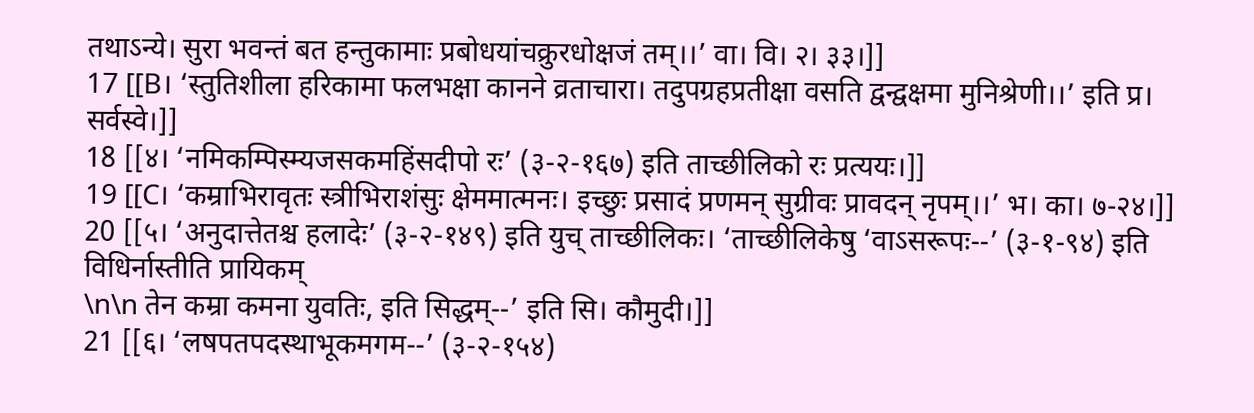तथाऽन्ये। सुरा भवन्तं बत हन्तुकामाः प्रबोधयांचक्रुरधोक्षजं तम्।।’ वा। वि। २। ३३।]]
17 [[B। ‘स्तुतिशीला हरिकामा फलभक्षा कानने व्रताचारा। तदुपग्रहप्रतीक्षा वसति द्वन्द्वक्षमा मुनिश्रेणी।।’ इति प्र। सर्वस्वे।]]
18 [[४। ‘नमिकम्पिस्म्यजसकमहिंसदीपो रः’ (३-२-१६७) इति ताच्छीलिको रः प्रत्ययः।]]
19 [[C। ‘कम्राभिरावृतः स्त्रीभिराशंसुः क्षेममात्मनः। इच्छुः प्रसादं प्रणमन् सुग्रीवः प्रावदन् नृपम्।।’ भ। का। ७-२४।]]
20 [[५। ‘अनुदात्तेतश्च हलादेः’ (३-२-१४९) इति युच् ताच्छीलिकः। ‘ताच्छीलिकेषु ‘वाऽसरूपः--’ (३-१-९४) इति विधिर्नास्तीति प्रायिकम्
\n\n तेन कम्रा कमना युवतिः, इति सिद्धम्--’ इति सि। कौमुदी।]]
21 [[६। ‘लषपतपदस्थाभूकमगम--’ (३-२-१५४)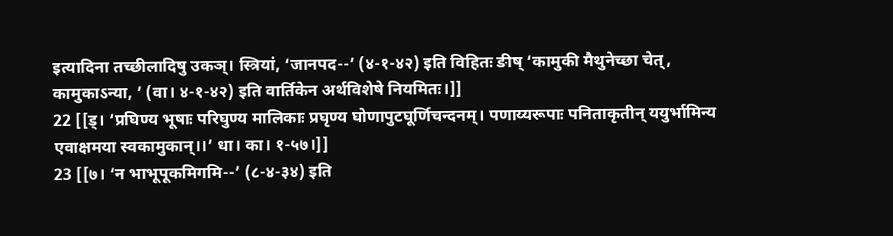इत्यादिना तच्छीलादिषु उकञ्। स्त्रियां, ‘जानपद--’ (४-१-४२) इति विहितः ङीष् ‘कामुकी मैथुनेच्छा चेत्, कामुकाऽन्या, ’ (वा। ४-१-४२) इति वार्तिकेन अर्थविशेषे नियमितः।]]
22 [[ड्। ‘प्रघिण्य भूषाः परिघुण्य मालिकाः प्रघृण्य घोणापुटघूर्णिचन्दनम्। पणाय्यरूपाः पनिताकृतीन् ययुर्भामिन्य एवाक्षमया स्वकामुकान्।।’ धा। का। १-५७।]]
23 [[७। ‘न भाभूपूकमिगमि--’ (८-४-३४) इति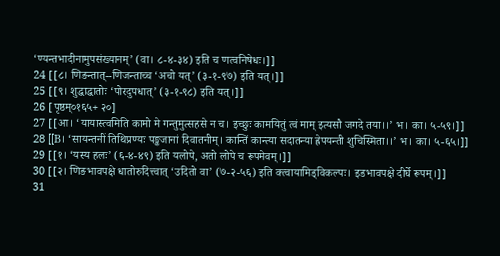‘ण्यन्तभादीनामुपसंख्यानम्’ (वा। ८-४-३४) इति च णत्वनिषेधः।]]
24 [[८। णिङन्तात्--णिजन्ताच्च ‘अचो यत्’ (३-१-९७) इति यत्।]]
25 [[९। शुद्धाद्धातोः ‘पोरदुपधात्’ (३-१-९८) इति यत्।]]
26 [पृष्ठम्०१६५+ २०]
27 [[आ। ‘यायास्त्वमिति कामो मे गन्तुमुत्सहसे न च। इच्छुः कामयितुं त्वं माम् इत्यसौ जगदे तया।।’ भ। का। ५-५९।]]
28 [[B। ‘सायन्तनीं तिथिप्रण्यः पङ्कजानां दिवातनीम्। कान्तिं कान्त्या सदातन्या ह्रेपयन्ती शुचिस्मिता।।’ भ। का। ५-६५।]]
29 [[१। ‘यस्य हलः’ (६-४-४९) इति यलोपे, अतो लोपे च रूपमेवम्।]]
30 [[२। णिङभावपक्षे धातोरुदित्त्वात् ‘उदितो वा’ (७-२-५६) इति क्त्वायामिड्विकल्पः। इडभावपक्षे दीर्घे रूपम्।]]
31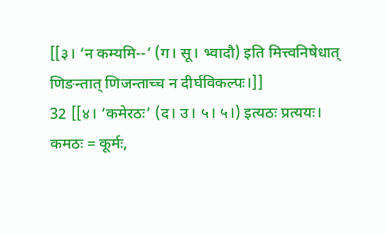[[३। ‘न कम्यमि--’ (ग। सू। भ्वादौ) इति मित्त्वनिषेधात् णिङन्तात् णिजन्ताच्च न दीर्घविकल्पः।]]
32 [[४। ‘कमेरठः’ (द। उ। ५। ५।) इत्यठः प्रत्ययः। कमठः = कूर्मः,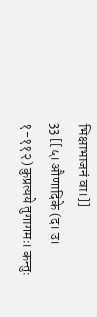भिक्षाभाजनं वा।]]
33 [[५। औणादिके (द। उ। १-११२) कुप्रत्यये तुगागमः। कन्तुः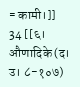= कामी।]]
34 [[६। औणादिके (द। उ। ८-१०७)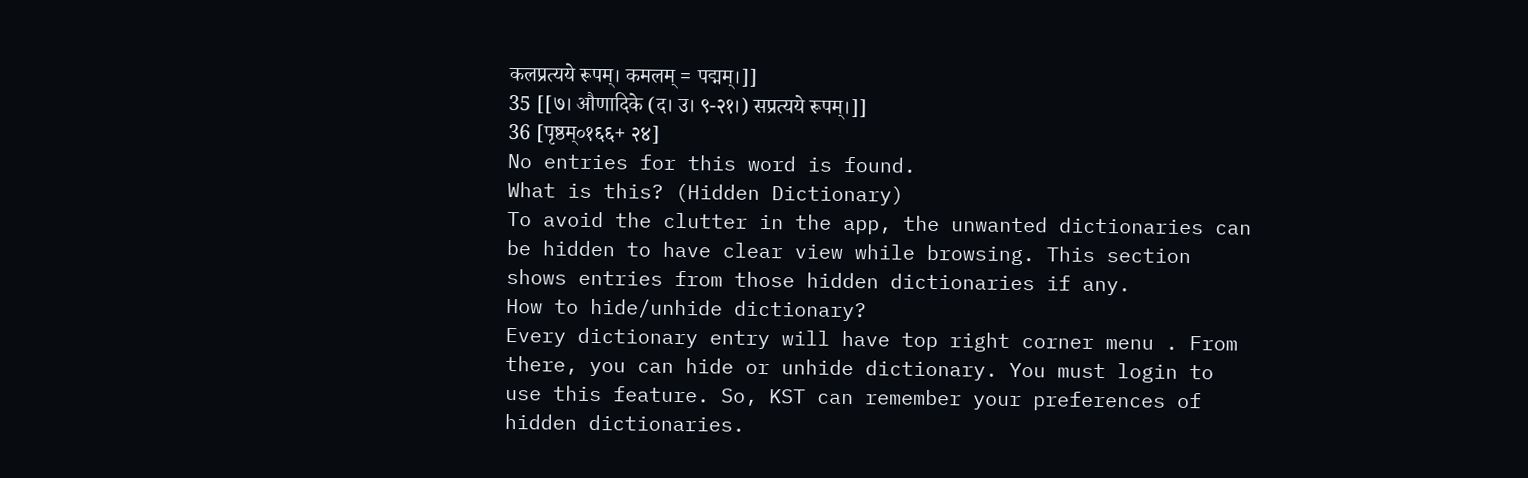कलप्रत्यये रूपम्। कमलम् = पद्मम्।]]
35 [[७। औणादिके (द। उ। ९-२१।) सप्रत्यये रूपम्।]]
36 [पृष्ठम्०१६६+ २४]
No entries for this word is found.
What is this? (Hidden Dictionary)
To avoid the clutter in the app, the unwanted dictionaries can be hidden to have clear view while browsing. This section shows entries from those hidden dictionaries if any.
How to hide/unhide dictionary?
Every dictionary entry will have top right corner menu . From there, you can hide or unhide dictionary. You must login to use this feature. So, KST can remember your preferences of hidden dictionaries.